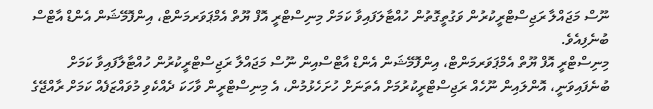ނޫސް މަޖައްލާ ރަޖިސްޓްރީކުރުން ވަގުތީގޮތުން ހުއްޓާލަފައިވާ ކަމަށް މިނިސްޓްރީ އޮފް ޔޫތް އެމްޕަވަރމަންޓް، އިންފޮމޭޝަން އެންޑް އާޓްސް ބުނެފިއެވެ.
މިނިސްޓްރީ އޮފް ޔޫތް އެމްޕަވަރމަންޓް، އިންފޮމޭޝަން އެންޑް އާޓްސްއިން ނޫސް މަޖައްލާ ރަޖިސްޓްރީކުރުން ހުއްޓާލާފައިވާ ކަމަށް ބުނެފައިވަނީ، އޮންލައިން ނޫހެއް ރަޖިސްޓްރީކުރުމަށް އެތަނަށް ހުށަހެޅުމުން، އެ މިނިސްޓްރީން ވާހަކަ ދެއްކެވި މުވައްޒަފެއް ކަމަށް ރާއްޖޭގެ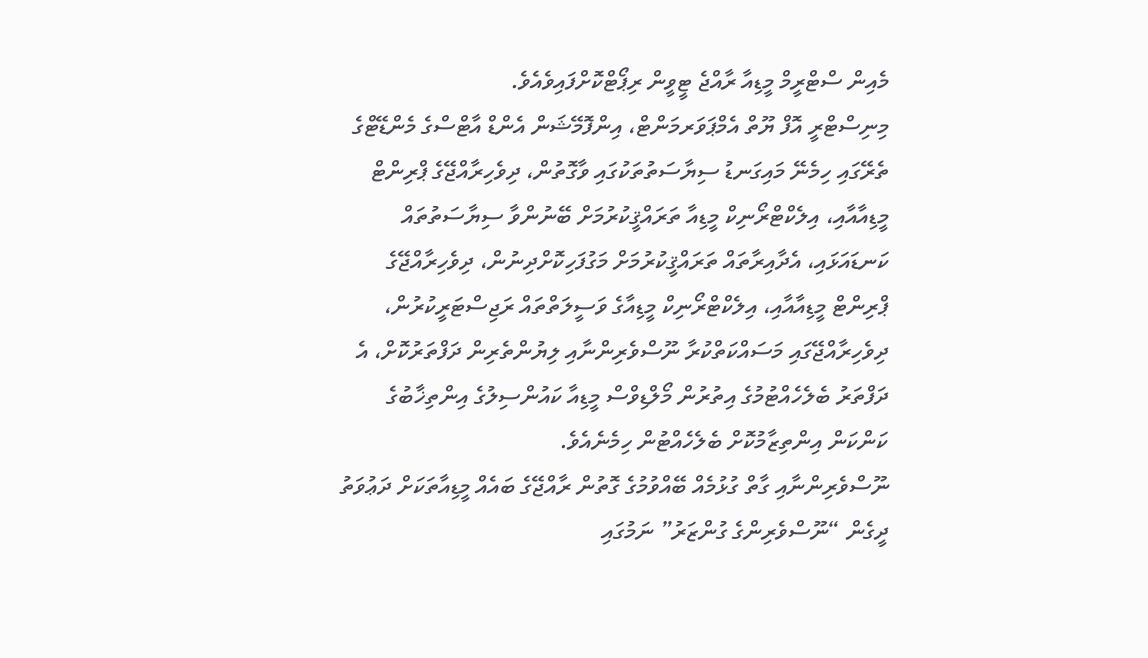މެއިން ސްޓްރީމް މީޑިއާ ރާއްޖެ ޓީވީން ރިޕޯޓްކޮށްފައިވެއެވެ.
މިނިސްޓްރީ އޮފް ޔޫތް އެމްޕަވަރމަންޓް، އިންފޮމޭޝަން އެންޑް އާޓްސްގެ މެންޑޭޓްގެ ތެރޭގައި ހިމެނޭ މައިގަނޑު ސިޔާސަތުތަކުގައި ވާގޮތުން، ދިވެހިރާއްޖޭގެ ޕްރިންޓް މީޑިއާއާއި، އިލެކްޓްރޯނިކް މީޑިއާ ތަރައްޤީކުރުމަށް ބޭނުންވާ ސިޔާސަތުތައް ކަނޑައަޅައި، އެދާއިރާތައް ތަރައްޤީކުރުމަށް މަގުފަހިކޮށްދިނުން، ދިވެހިރާއްޖޭގެ ޕްރިންޓް މީޑިއާއާއި، އިލެކްޓްރޯނިކް މީޑިއާގެ ވަސީލަތްތައް ރަޖިސްޓަރީކުރުން، ދިވެހިރާއްޖޭގައި މަސައްކަތްކުރާ ނޫސްވެރިންނާއި ލިޔުންތެރިން ދަފްތަރުކޮށް، އެ ދަފްތަރު ބެލެހެއްޓުމުގެ އިތުރުން މޯލްޑިވްސް މީޑިއާ ކައުންސިލުގެ އިންތިޚާބުގެ ކަންކަން އިންތިޒާމުކޮށް ބެލެހެއްޓުން ހިމެނެއެވެ.
ނޫސްވެރިންނާއި ގާތް ގުޅުމެއް ބޭއްވުމުގެ ގޮތުން ރާއްޖޭގެ ބައެއް މީޑިއާތަކަށް ދަޢުވަތު ދީގެން “ނޫސްވެރިންގެ ގުންޒަރު” ނަމުގައި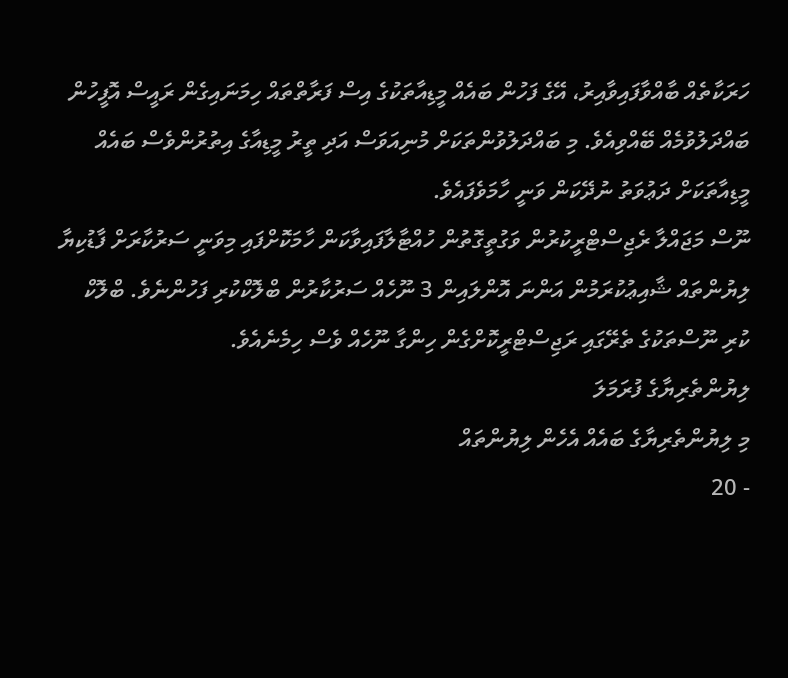ހަރަކާތެއް ބާއްވާފައިވާއިރު، އޭގެ ފަހުން ބައެއް މީޑިއާތަކުގެ އިސް ފަރާތްތައް ހިމަނައިގެން ރައީސް އޮފީހުން ބައްދަލުވުމެއް ބޭއްވިއެވެ. މި ބައްދަލުވުންތަކަށް މުނިއަވަސް އަދި ތީރު މީޑިއާގެ އިތުރުންވެސް ބައެއް މީޑިއާތަކަށް ދަޢުވަތު ނުދޭކަން ވަނީ ހާމަވެފައެވެ.
ނޫސް މަޖައްލާ ރެޖިސްޓްރީކުރުން ވަގުތީގޮތުން ހުއްޓާލާފައިވާކަން ހާމަކޮށްފައި މިވަނީ ސަރުކާރަށް ފާޑުކިޔާ ލިޔުންތައް ޝާއިޢުކުރަމުން އަންނަ އޮންލައިން 3 ނޫހެއް ސަރުކާރުން ބްލޮކްކުރި ފަހުންނެވެ. ބްލޮކް ކުރި ނޫސްތަކުގެ ތެރޭގައި ރަޖިސްޓްރީކޮށްގެން ހިންގާ ނޫހެއް ވެސް ހިމެނެއެވެ.
ލިޔުންތެރިޔާގެ ފުރަމަލަ
މި ލިޔުންތެރިޔާގެ ބައެއް އެހެން ލިޔުންތައް
- 20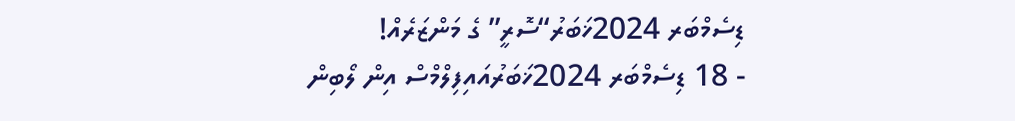ޑިސެމްބަރ 2024ޚަބަރު“ސޮރީ” ގެ މަންޒަރެއް!
- 18 ޑިސެމްބަރ 2024ޚަބަރުއައިފިލްމްސް އިން ލޯބިން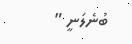ބުނެލަނީ ”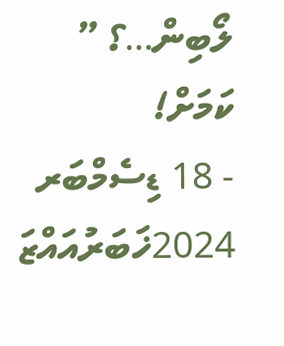ލޯބިން…؟ ” ކަމަށް!
- 18 ޑިސެމްބަރ 2024ޚަބަރުއައްޒަ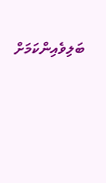ބަލިވެއިންކަމަށް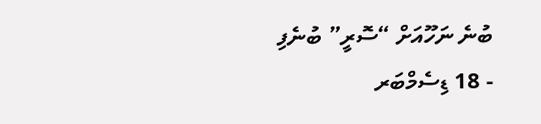ބުނެ ނަހޫއަށް “ސޮރީ” ބުނެފި
- 18 ޑިސެމްބަރ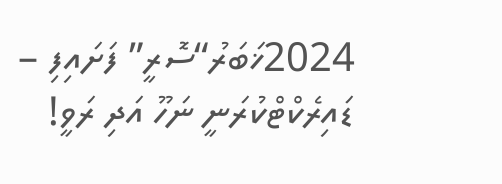2024ޚަބަރު“ސޮރީ” ފަށައިފި – ޑައިރެކްޓްކުރަނީ ނަހޫ އަދި ރަވީ!